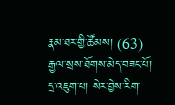རྣམ་ཐར་གྱི་ཚོམས། (63)
རྒྱལ་སྲས་ཐོགས་མེད་བཟང་པོ།
དྲ་འཇུག་པ། སེར་བྱེས་རིག་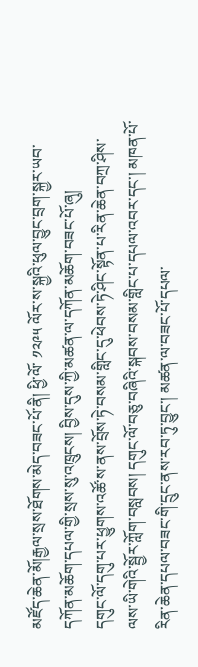མཛོད་ཆེན་མོ།རྒྱལ་སྲས་ཐོགས་མེད་བཟང་པོ་ནི། ཕྱི་ལོ་ ༡༢༩༥ ལོར་ས་སྐྱའི་ཕུལ་བྱུང་བྲག་སྐྱར་ཡབ་དཀོན་མཆོག་དཔལ་གྱི་སྲས་སུ་འཁྲུངས། བྱིས་དུས་ཀྱི་མཚན་ལ་དཀོན་མཆོག་བཟང་པོ་ཞུ།
དགུང་ལོ་དགུ་པར་ཕྱུགས་འཚོ་ས་ནས་བྲོས་ཏེ་བསམ་གླིང་དུ་ཕེབས་ཏེ་ཤིང་སྟོན་པ་རིན་ཆེན་བཀྲ་ཤིས་ལས་ཡི་གེའི་སྦྱོར་ཀློག་བསླབས། དགུང་ལོ་བཅུ་བཞིའི་སྐབས་བསམ་གླིང་པ་དཔལ་འབར་དང་། མཁན་པོ་རིན་ཆེན་དཔལ་བཟང་གི་དྲུང་ནས་རབ་ཏུ་བྱུང་། མཚན་ལ་བཟང་པོ་དཔལ་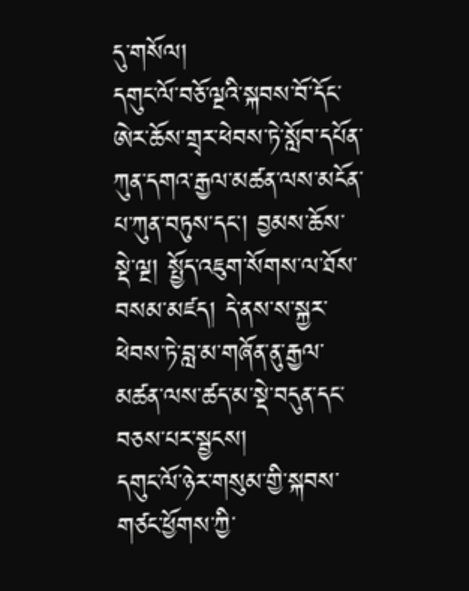དུ་གསོལ།
དགུང་ལོ་བཅོ་ལྔའི་སྐབས་བོ་དོང་ཨེར་ཆོས་གྲྭར་ཕེབས་ཏེ་སློབ་དཔོན་ཀུན་དགའ་རྒྱལ་མཚན་ལས་མངོན་པ་ཀུན་བཏུས་དང་། བྱམས་ཆོས་སྡེ་ལྔ། སྤྱོད་འཇུག་སོགས་ལ་ཐོས་བསམ་མཛད། དེ་ནས་ས་སྐྱར་ཕེབས་ཏེ་བླ་མ་གཞོན་ནུ་རྒྱལ་མཚན་ལས་ཚད་མ་སྡེ་བདུན་དང་བཅས་པར་སྦྱངས།
དགུང་ལོ་ཉེར་གསུམ་གྱི་སྐབས་གཙང་ཕྱོགས་ཀྱི་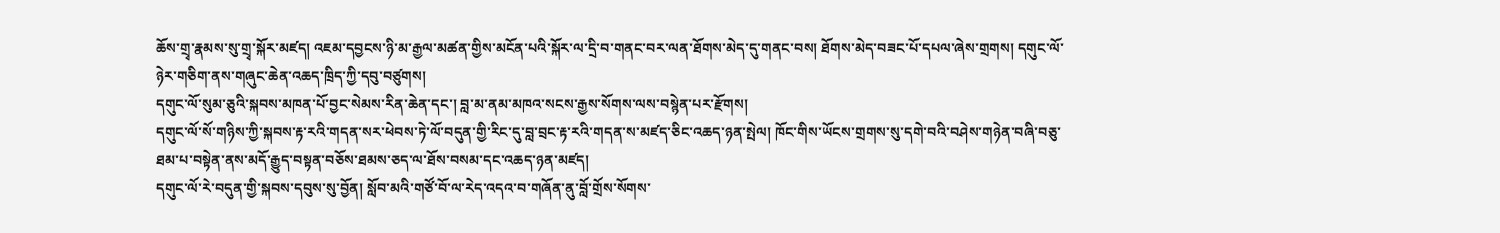ཆོས་གྲྭ་རྣམས་སུ་གྲྭ་སྐོར་མཛད། འཇམ་དབྱངས་ཉི་མ་རྒྱལ་མཚན་གྱིས་མངོན་པའི་སྐོར་ལ་དྲི་བ་གནང་བར་ལན་ཐོགས་མེད་དུ་གནང་བས། ཐོགས་མེད་བཟང་པོ་དཔལ་ཞེས་གྲགས། དགུང་ལོ་ཉེར་གཅིག་ནས་གཞུང་ཆེན་འཆད་ཁྲིད་ཀྱི་དབུ་བཙུགས།
དགུང་ལོ་སུམ་ཅུའི་སྐབས་མཁན་པོ་བྱང་སེམས་རིན་ཆེན་དང་། བླ་མ་ནམ་མཁའ་སངས་རྒྱས་སོགས་ལས་བསྙེན་པར་རྫོགས།
དགུང་ལོ་སོ་གཉིས་ཀྱི་སྐབས་རྟ་རའི་གདན་སར་ཕེབས་ཏེ་ལོ་བདུན་གྱི་རིང་དུ་བླ་བྲང་རྟ་རའི་གདན་ས་མཛད་ཅིང་འཆད་ཉན་སྤེལ། ཁོང་གིས་ཡོངས་གྲགས་སུ་དགེ་བའི་བཤེས་གཉེན་བཞི་བཅུ་ཐམ་པ་བསྟེན་ནས་མདོ་རྒྱུད་བསྟན་བཅོས་ཐམས་ཅད་ལ་ཐོས་བསམ་དང་འཆད་ཉན་མཛད།
དགུང་ལོ་རེ་བདུན་གྱི་སྐབས་དབུས་སུ་བྱོན། སློབ་མའི་གཙོ་བོ་ལ་རེད་འདའ་བ་གཞོན་ནུ་བློ་གྲོས་སོགས་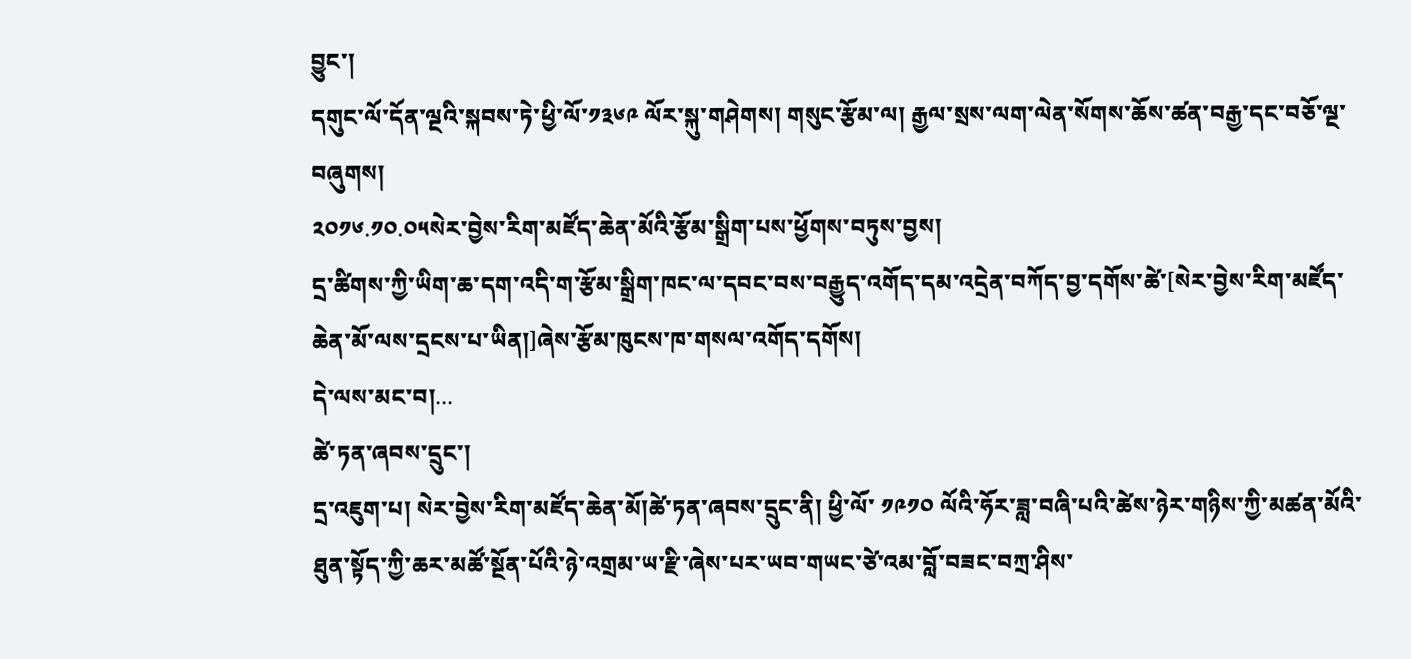བྱུང་།
དགུང་ལོ་དོན་ལྔའི་སྐབས་ཏེ་ཕྱི་ལོ་༡༣༦༩ ལོར་སྐུ་གཤེགས། གསུང་རྩོམ་ལ། རྒྱལ་སྲས་ལག་ལེན་སོགས་ཆོས་ཚན་བརྒྱ་དང་བཅོ་ལྔ་བཞུགས།
༢༠༡༦.༡༠.༠༥སེར་བྱེས་རིག་མཛོད་ཆེན་མོའི་རྩོམ་སྒྲིག་པས་ཕྱོགས་བཏུས་བྱས།
དྲ་ཚིགས་ཀྱི་ཡིག་ཆ་དག་འདི་ག་རྩོམ་སྒྲིག་ཁང་ལ་དབང་བས་བརྒྱུད་འགོད་དམ་འདྲེན་བཀོད་བྱ་དགོས་ཚེ་[སེར་བྱེས་རིག་མཛོད་ཆེན་མོ་ལས་དྲངས་པ་ཡིན།]ཞེས་རྩོམ་ཁུངས་ཁ་གསལ་འགོད་དགོས།
དེ་ལས་མང་བ།...
ཚེ་ཏན་ཞབས་དྲུང་།
དྲ་འཇུག་པ། སེར་བྱེས་རིག་མཛོད་ཆེན་མོ།ཚེ་ཏན་ཞབས་དྲུང་ནི། ཕྱི་ལོ་ ༡༩༡༠ ལོའི་ཧོར་ཟླ་བཞི་པའི་ཚེས་ཉེར་གཉིས་ཀྱི་མཚན་མོའི་ཐུན་སྟོད་ཀྱི་ཆར་མཚོ་སྔོན་པོའི་ཉེ་འགྲམ་ཡ་རྫི་ཞེས་པར་ཡབ་གཡང་ཙེ་འམ་བློ་བཟང་བཀྲ་ཤིས་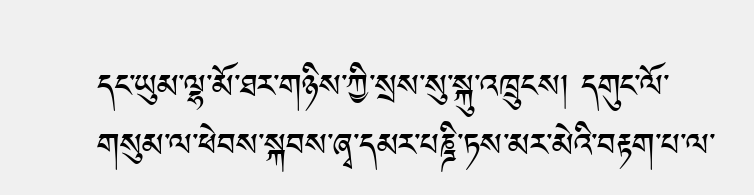དང་ཡུམ་ལྷ་མོ་ཐར་གཉིས་ཀྱི་སྲས་སུ་སྐུ་འཁྲུངས། དགུང་ལོ་གསུམ་ལ་ཕེབས་སྐབས་ཞྭ་དམར་པཎྜི་ཏས་མར་མེའི་བརྟག་པ་ལ་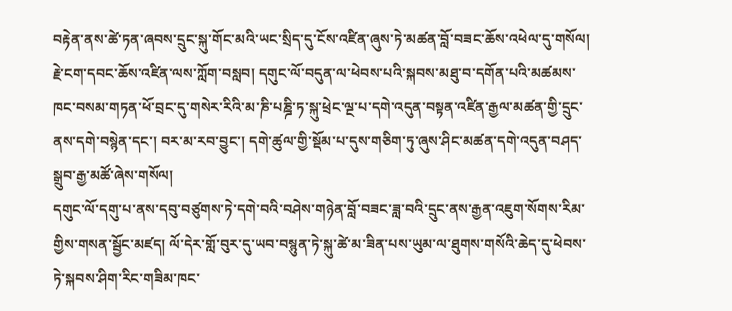བརྟེན་ནས་ཚེ་ཏན་ཞབས་དྲུང་སྐུ་གོང་མའི་ཡང་སྲིད་དུ་ངོས་འཛིན་ཞུས་ཏེ་མཚན་བློ་བཟང་ཆོས་འཕེལ་དུ་གསོལ།
རྗེ་ངག་དབང་ཆོས་འཛིན་ལས་ཀློག་བསླབ། དགུང་ལོ་བདུན་ལ་ཕེབས་པའི་སྐབས་མཐུ་བ་དགོན་པའི་མཚམས་ཁང་བསམ་གཏན་ཕོ་བྲང་དུ་གསེར་རིའི་མ་ཎི་པཎྜི་ཏ་སྐུ་ཕྲེང་ལྔ་པ་དགེ་འདུན་བསྟན་འཛིན་རྒྱལ་མཚན་གྱི་དྲུང་ནས་དགེ་བསྙེན་དང་། བར་མ་རབ་བྱུང་། དགེ་ཚུལ་གྱི་སྡོམ་པ་དུས་གཅིག་ཏུ་ཞུས་ཤིང་མཚན་དགེ་འདུན་བཤད་སྒྲུབ་རྒྱ་མཚོ་ཞེས་གསོལ།
དགུང་ལོ་དགུ་པ་ནས་དབུ་བཙུགས་ཏེ་དགེ་བའི་བཤེས་གཉེན་བློ་བཟང་ཟླ་བའི་དྲུང་ནས་རྒྱན་འཇུག་སོགས་རིམ་གྱིས་གསན་སྦྱོང་མཛད། ལོ་དེར་གློ་བུར་དུ་ཡབ་བསྙུན་ཏེ་སྐུ་ཚེ་མ་ཟིན་པས་ཡུམ་ལ་ཐུགས་གསོའི་ཆེད་དུ་ཕེབས་ཏེ་སྐབས་ཤིག་རིང་གཟིམ་ཁང་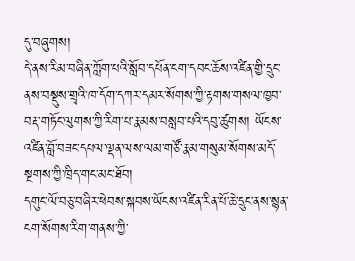དུ་བཞུགས།
དེ་ནས་རིམ་བཞིན་ཀློག་པའི་སློབ་དཔོན་ངག་དབང་ཆོས་འཛིན་གྱི་དྲུང་ནས་བསྡུས་གྲྭའི་ཁ་དོག་དཀར་དམར་སོགས་ཀྱི་རྟགས་གསལ་ཁྱབ་བརྡ་གཏོང་ལུགས་ཀྱི་རིག་པ་རྣམས་བསླབ་པའི་དབུ་ཚུགས། ཡོངས་འཛིན་བློ་བཟང་དཔལ་ལྡན་ལས་ལམ་གཙོ་རྣམ་གསུམ་སོགས་མདོ་སྔགས་ཀྱི་ཁྲིད་གང་མང་ཐོབ།
དགུང་ལོ་བཅུ་བཞིར་ཕེབས་སྐབས་ཡོངས་འཛིན་རིན་པོ་ཆེ་དྲུང་ནས་སྙན་ངག་སོགས་རིག་གནས་ཀྱི་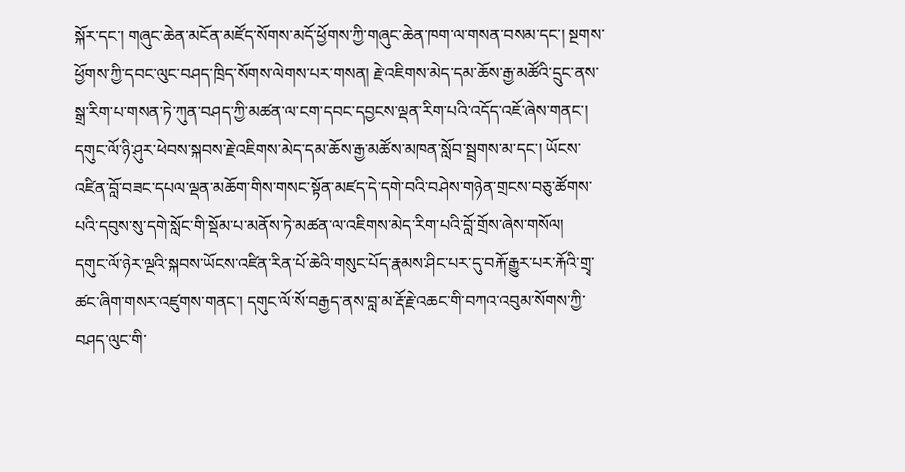སྐོར་དང་། གཞུང་ཆེན་མངོན་མཛོད་སོགས་མདོ་ཕྱོགས་ཀྱི་གཞུང་ཆེན་ཁག་ལ་གསན་བསམ་དང་། སྔགས་ཕྱོགས་ཀྱི་དབང་ལུང་བཤད་ཁྲིད་སོགས་ལེགས་པར་གསན། རྗེ་འཇིགས་མེད་དམ་ཆོས་རྒྱ་མཚོའི་དྲུང་ནས་སྒྲ་རིག་པ་གསན་ཏེ་ཀུན་བཤད་ཀྱི་མཚན་ལ་ངག་དབང་དབྱངས་ལྡན་རིག་པའི་འདོད་འཇོ་ཞེས་གནང་།
དགུང་ལོ་ཉི་ཤུར་ཕེབས་སྐབས་རྗེ་འཇིགས་མེད་དམ་ཆོས་རྒྱ་མཚོས་མཁན་སློབ་སྦྲགས་མ་དང་། ཡོངས་འཛིན་བློ་བཟང་དཔལ་ལྡན་མཆོག་གིས་གསང་སྟོན་མཛད་དེ་དགེ་བའི་བཤེས་གཉེན་གྲངས་བཅུ་ཚོགས་པའི་དབུས་སུ་དགེ་སློང་གི་སྡོམ་པ་མནོས་ཏེ་མཚན་ལ་འཇིགས་མེད་རིག་པའི་བློ་གྲོས་ཞེས་གསོལ།
དགུང་ལོ་ཉེར་ལྔའི་སྐབས་ཡོངས་འཛིན་རིན་པོ་ཆེའི་གསུང་པོད་རྣམས་ཤིང་པར་དུ་བརྐོ་རྒྱུར་པར་རྐོའི་གྲྭ་ཚང་ཞིག་གསར་འཛུགས་གནང་། དགུང་ལོ་སོ་བརྒྱད་ནས་བླ་མ་རྡོ་རྗེ་འཆང་གི་བཀའ་འབུམ་སོགས་ཀྱི་བཤད་ལུང་གི་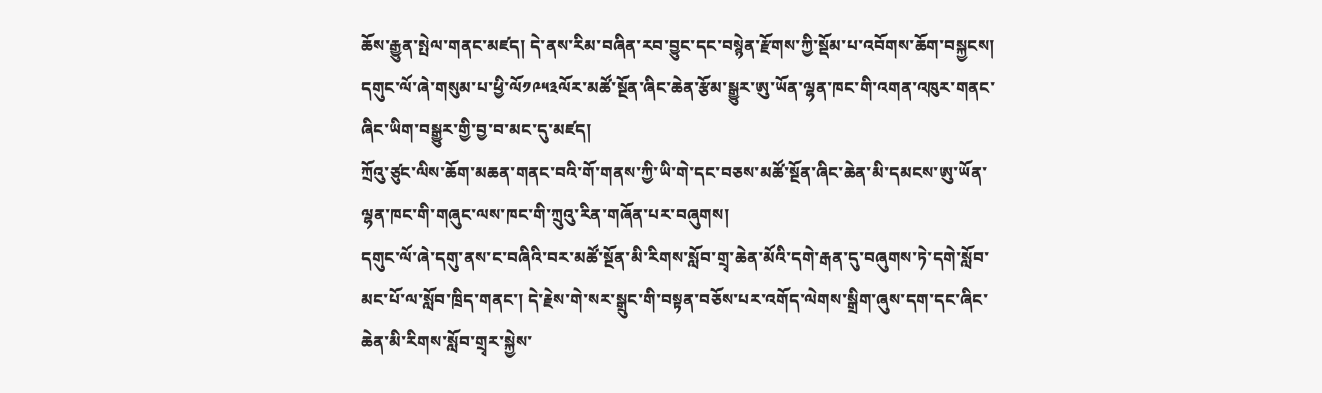ཆོས་རྒྱུན་སྤེལ་གནང་མཛད། དེ་ནས་རིམ་བཞིན་རབ་བྱུང་དང་བསྙེན་རྫོགས་ཀྱི་སྡོམ་པ་འབོགས་ཆོག་བསྐྱངས།
དགུང་ལོ་ཞེ་གསུམ་པ་ཕྱི་ལོ༡༩༥༣ལོར་མཚོ་སྔོན་ཞིང་ཆེན་རྩོམ་སྒྱུར་ཨུ་ཡོན་ལྷན་ཁང་གི་འགན་འཁུར་གནང་ཞིང་ཡིག་བསྒྱུར་གྱི་བྱ་བ་མང་དུ་མཛད།
ཀྲོའུ་ཙུང་ལིས་ཆོག་མཆན་གནང་བའི་གོ་གནས་ཀྱི་ཡི་གེ་དང་བཅས་མཚོ་སྔོན་ཞིང་ཆེན་མི་དམངས་ཨུ་ཡོན་ལྷན་ཁང་གི་གཞུང་ལས་ཁང་གི་ཀྲུའུ་རིན་གཞོན་པར་བཞུགས།
དགུང་ལོ་ཞེ་དགུ་ནས་ང་བཞིའི་བར་མཚོ་སྔོན་མི་རིགས་སློབ་གྲྭ་ཆེན་མོའི་དགེ་རྒན་དུ་བཞུགས་ཏེ་དགེ་སློབ་མང་པོ་ལ་སློབ་ཁྲིད་གནང་། དེ་རྗེས་གེ་སར་སྒྲུང་གི་བསྟན་བཅོས་པར་འགོད་ལེགས་སྒྲིག་ཞུས་དག་དང་ཞིང་ཆེན་མི་རིགས་སློབ་གྲྭར་སྐྱེས་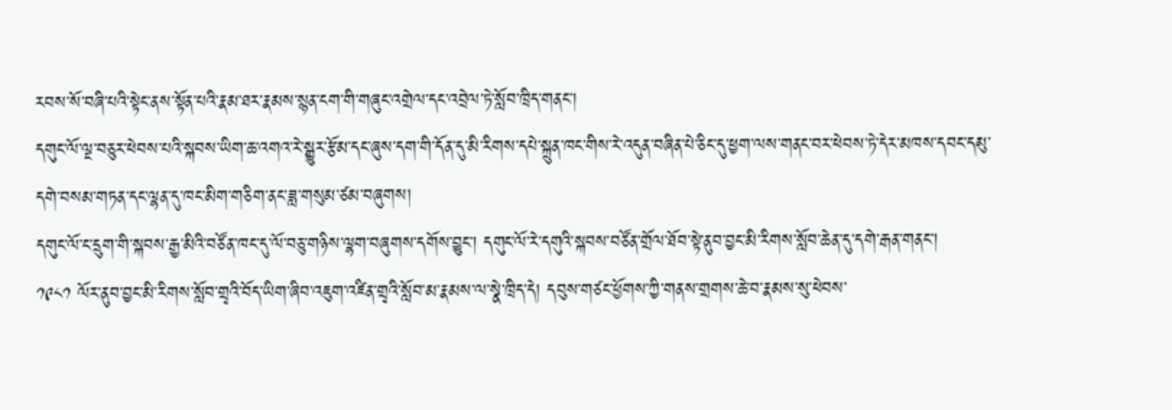རབས་སོ་བཞི་པའི་སྟེང་ནས་སྟོན་པའི་རྣམ་ཐར་རྣམས་སྙན་ངག་གི་གཞུང་འགྲེལ་དང་འབྲེལ་ཏེ་སློབ་ཁྲིད་གནང་།
དགུང་ལོ་ལྔ་བཅུར་ཕེབས་པའི་སྐབས་ཡིག་ཆ་འགའ་རེ་སྒྱུར་རྩོམ་དང་ཞུས་དག་གི་དོན་དུ་མི་རིགས་དཔེ་སྐྲུན་ཁང་གིས་རེ་འདུན་བཞིན་པེ་ཅིང་དུ་ཕྱག་ལས་གནང་བར་ཕེབས་ཏེ་དེར་མཁས་དབང་དམུ་དགེ་བསམ་གཏན་དང་ལྷན་དུ་ཁང་མིག་གཅིག་ནང་ཟླ་གསུམ་ཙམ་བཞུགས།
དགུང་ལོ་ང་དྲུག་གི་སྐབས་རྒྱ་མིའི་བཙོན་ཁང་དུ་ལོ་བཅུ་གཉིས་ལྷག་བཞུགས་དགོས་བྱུང་། དགུང་ལོ་རེ་དགུའི་སྐབས་བཙོན་གྲོལ་ཐོབ་སྟེ་ནུབ་བྱང་མི་རིགས་སློབ་ཆེན་དུ་དགེ་རྒན་གནང་།
༡༩༨༡ ལོར་ནུབ་བྱང་མི་རིགས་སློབ་གྲྭའི་བོད་ཡིག་ཞིབ་འཇུག་འཛིན་གྲྭའི་སློབ་མ་རྣམས་ལ་སྣེ་ཁྲིད་དེ། དབུས་གཙང་ཕྱོགས་ཀྱི་གནས་གྲགས་ཆེ་བ་རྣམས་སུ་ཕེབས་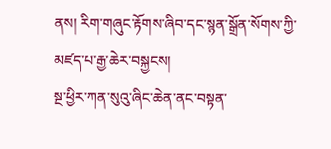ནས། རིག་གཞུང་རྟོགས་ཞིབ་དང་སྙན་སྒྲོན་སོགས་ཀྱི་མཛད་པ་རྒྱ་ཆེར་བསྐྱངས།
སྔ་ཕྱིར་ཀན་སུའུ་ཞིང་ཆེན་ནང་བསྟན་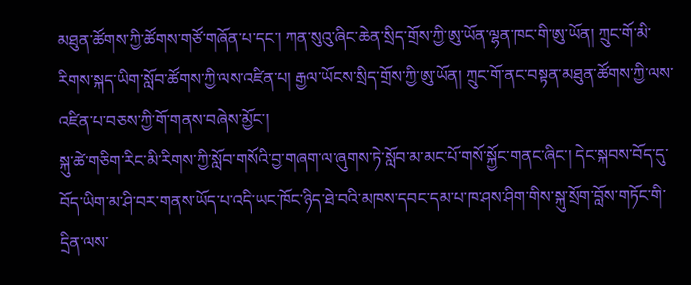མཐུན་ཚོགས་ཀྱི་ཚོགས་གཙོ་གཞོན་པ་དང་། ཀན་སུའུ་ཞིང་ཆེན་སྲིད་གྲོས་ཀྱི་ཨུ་ཡོན་ལྷན་ཁང་གི་ཨུ་ཡོན། ཀྲུང་གོ་མི་རིགས་སྐད་ཡིག་སློབ་ཚོགས་ཀྱི་ལས་འཛིན་པ། རྒྱལ་ཡོངས་སྲིད་གྲོས་ཀྱི་ཨུ་ཡོན། ཀྲུང་གོ་ནང་བསྟན་མཐུན་ཚོགས་ཀྱི་ལས་འཛིན་པ་བཅས་ཀྱི་གོ་གནས་བཞེས་མྱོང་།
སྐུ་ཚེ་གཅིག་རིང་མི་རིགས་ཀྱི་སློབ་གསོའི་བྱ་གཞག་ལ་ཞུགས་ཏེ་སློབ་མ་མང་པོ་གསོ་སྐྱོང་གནང་ཞིང་། དེང་སྐབས་བོད་དུ་བོད་ཡིག་མ་ཤི་བར་གནས་ཡོད་པ་འདི་ཡང་ཁོང་ཉིད་ཐེ་བའི་མཁས་དབང་དམ་པ་ཁ་ཤས་ཤིག་གིས་སྐུ་སྲོག་བློས་གཏོང་གི་དྲིན་ལས་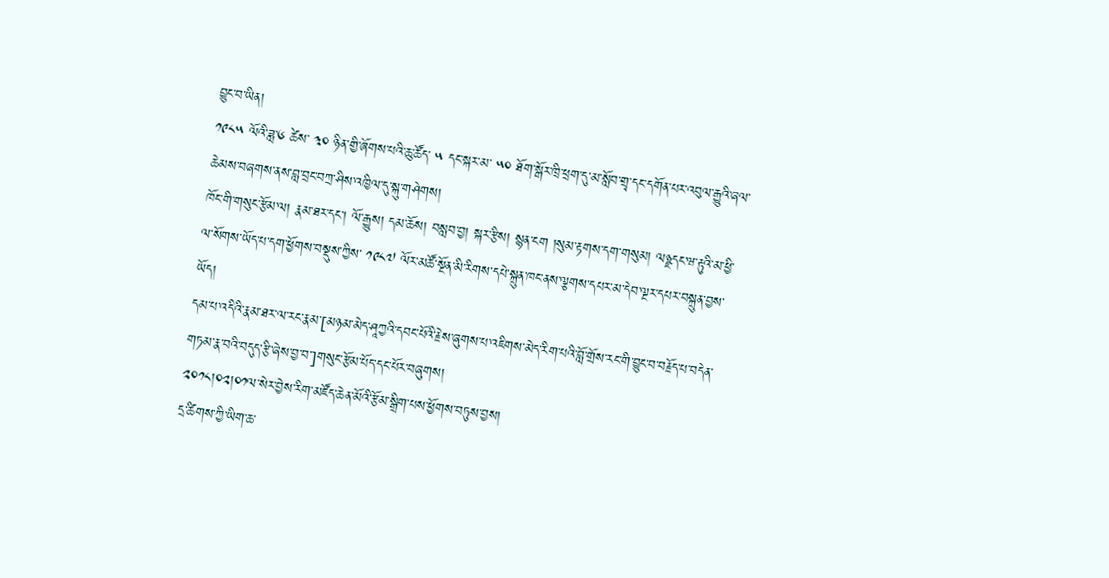བྱུང་བ་ཡིན།
༡༩༨༥ ལོའི་ཟླ་༦ ཚེས་ ༣༠ ཉིན་གྱི་ཞོགས་པའི་ཆུ་ཚོད་ ༥ དང་སྐར་མ་ ༥༠ ཐོག་སྒོར་ཁྲི་ཕྲག་དུ་མ་སློབ་གྲྭ་དང་དགོན་པར་འབུལ་རྒྱུའི་ཞལ་ཆེམས་བཞགས་ནས་བླ་བྲང་བཀྲ་ཤིས་འཁྱིལ་དུ་སྐུ་གཤེགས།
ཁོང་གི་གསུང་རྩོམ་ལ། རྣམ་ཐར་དང་། ལོ་རྒྱུས། དམ་ཆོས། བསླབ་བྱ། སྐར་རྩིས། སྙན་ངག །སུམ་རྟགས་དག་གསུམ། ལཉྫདང་ཝ་རྟུའི་མ་ཕྱི་ལ་སོགས་ཡོད་པ་དག་ཕྱོགས་བསྡུས་ཀྱིས་ ༡༩༨༧ ལོར་མཚོ་སྔོན་མི་རིགས་དཔེ་སྐྲུན་ཁང་ནས་ལྕགས་དཔར་མ་དེབ་ལྔར་དཔར་བསྐྲུན་བྱས་ཡོད།
དམ་པ་འདིའི་རྣམ་ཐར་ལ་རང་རྣམ་[མཉམ་མེད་ཤཱཀྱའི་དབང་པོའི་རྗེས་ཞུགས་པ་འཇིགས་མེད་རིག་པའི་བློ་གྲོས་རང་གི་བྱུང་བ་བརྗོད་པ་བདེན་གཏམ་རྣ་བའི་བདུད་རྩི་ཞེས་བྱ་བ་]གསུང་རྩོམ་པོད་དང་པོར་བཞུགས།
༢༠༡༨།༠༢།༠༡ལ་སེར་བྱེས་རིག་མཛོད་ཆེན་མོའི་རྩོམ་སྒྲིག་པས་ཕྱོགས་བཏུས་བྱས།
དྲ་ཚིགས་ཀྱི་ཡིག་ཆ་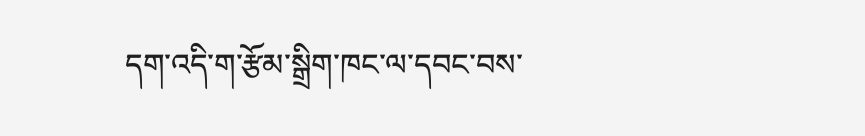དག་འདི་ག་རྩོམ་སྒྲིག་ཁང་ལ་དབང་བས་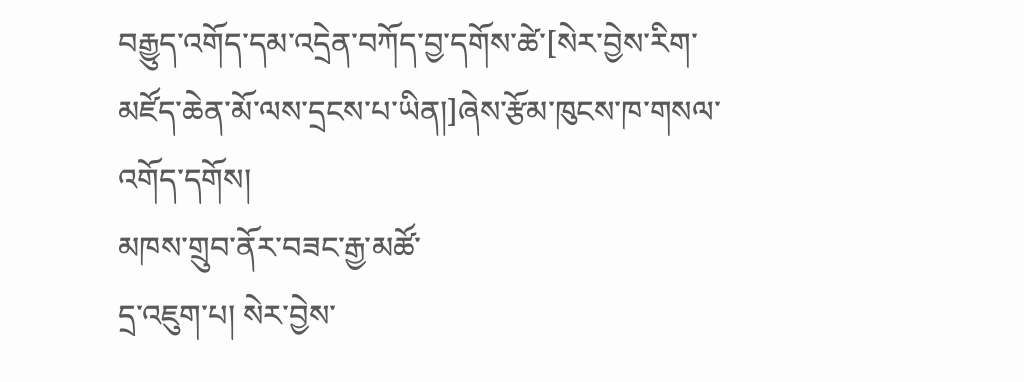བརྒྱུད་འགོད་དམ་འདྲེན་བཀོད་བྱ་དགོས་ཚེ་[སེར་བྱེས་རིག་མཛོད་ཆེན་མོ་ལས་དྲངས་པ་ཡིན།]ཞེས་རྩོམ་ཁུངས་ཁ་གསལ་འགོད་དགོས།
མཁས་གྲུབ་ནོར་བཟང་རྒྱ་མཚོ་
དྲ་འཇུག་པ། སེར་བྱེས་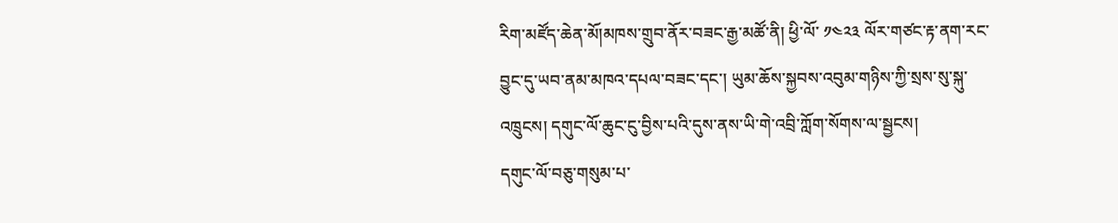རིག་མཛོད་ཆེན་མོ།མཁས་གྲུབ་ནོར་བཟང་རྒྱ་མཚོ་ནི། ཕྱི་ལོ་ ༡༤༢༣ ལོར་གཙང་རྟ་ནག་རང་བྱུང་དུ་ཡབ་ནམ་མཁའ་དཔལ་བཟང་དང་། ཡུམ་ཆོས་སྐྱབས་འབུམ་གཉིས་ཀྱི་སྲས་སུ་སྐུ་འཁྲུངས། དགུང་ལོ་ཆུང་ངུ་བྱིས་པའི་དུས་ནས་ཡི་གེ་འབྲི་ཀློག་སོགས་ལ་སྦྱངས།
དགུང་ལོ་བཅུ་གསུམ་པ་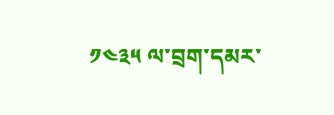༡༤༣༥ ལ་བྲག་དམར་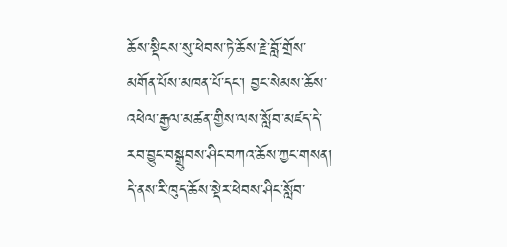ཆོས་སྡིངས་སུ་ཕེབས་ཏེ་ཆོས་རྗེ་བློ་གྲོས་མགོན་པོས་མཁན་པོ་དང་། བྱང་སེམས་ཆོས་འཕེལ་རྒྱལ་མཚན་གྱིས་ལས་སློབ་མཛད་དེ་རབ་བྱུང་བསྒྲུབས་ཤིང་བཀའ་ཆོས་ཀྱང་གསན།
དེ་ནས་རི་ཁུད་ཆོས་སྡེར་ཕེབས་ཤིང་སློབ་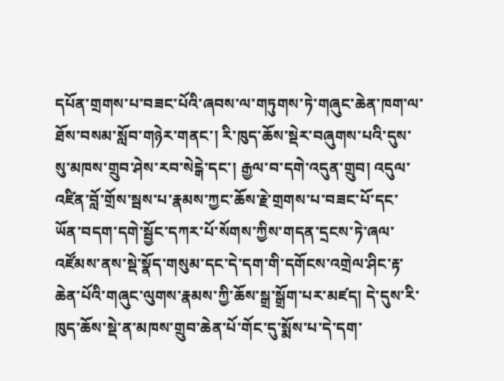དཔོན་གྲགས་པ་བཟང་པོའི་ཞབས་ལ་གཏུགས་ཏེ་གཞུང་ཆེན་ཁག་ལ་ཐོས་བསམ་སློབ་གཉེར་གནང་། རི་ཁུད་ཆོས་སྡེར་བཞུགས་པའི་དུས་སུ་མཁས་གྲུབ་ཤེས་རབ་སེངྒེ་དང་། རྒྱལ་བ་དགེ་འདུན་གྲུབ། འདུལ་འཛིན་བློ་གྲོས་སྦས་པ་རྣམས་ཀྱང་ཆོས་རྗེ་གྲགས་པ་བཟང་པོ་དང་ཡོན་བདག་དགེ་སྦྱོང་དཀར་པོ་སོགས་ཀྱིས་གདན་དྲངས་ཏེ་ཞལ་འཛོམས་ནས་སྡེ་སྣོད་གསུམ་དང་དེ་དག་གི་དགོངས་འགྲེལ་ཤིང་རྟ་ཆེན་པོའི་གཞུང་ལུགས་རྣམས་ཀྱི་ཆོས་སྒྲ་སྒྲོག་པར་མཛད། དེ་དུས་རི་ཁུད་ཆོས་སྡེ་ན་མཁས་གྲུབ་ཆེན་པོ་གོང་དུ་སྨོས་པ་དེ་དག་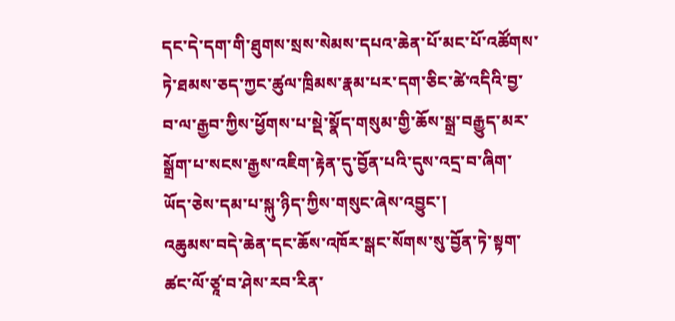དང་དེ་དག་གི་ཐུགས་སྲས་སེམས་དཔའ་ཆེན་པོ་མང་པོ་འཚོགས་ཏེ་ཐམས་ཅད་ཀྱང་ཚུལ་ཁྲིམས་རྣམ་པར་དག་ཅིང་ཚེ་འདིའི་བྱ་བ་ལ་རྒྱབ་ཀྱིས་ཕྱོགས་པ་སྡེ་སྣོད་གསུམ་གྱི་ཆོས་སྒྲ་བརྒྱུད་མར་སྒྲོག་པ་སངས་རྒྱས་འཇིག་རྟེན་དུ་བྱོན་པའི་དུས་འདྲ་བ་ཞིག་ཡོད་ཅེས་དམ་པ་སྐུ་ཉིད་ཀྱིས་གསུང་ཞེས་འབྱུང་།
འཆུམས་བདེ་ཆེན་དང་ཆོས་འཁོར་སྒང་སོགས་སུ་བྱོན་ཏེ་སྟག་ཚང་ལོ་ཙཱ་བ་ཤེས་རབ་རིན་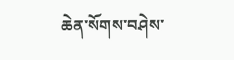ཆེན་སོགས་བཤེས་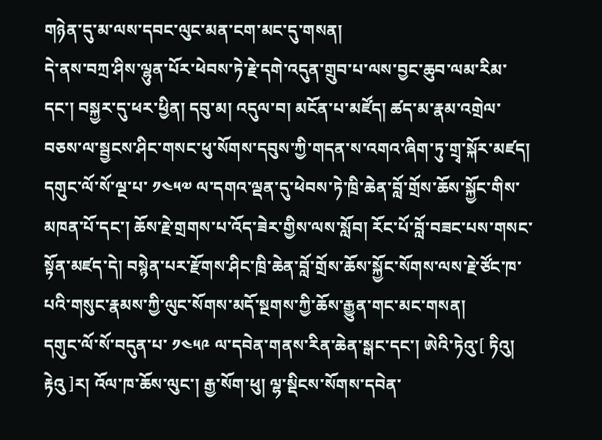གཉེན་དུ་མ་ལས་དབང་ལུང་མན་ངག་མང་དུ་གསན།
དེ་ནས་བཀྲ་ཤིས་ལྷུན་པོར་ཕེབས་ཏེ་རྗེ་དགེ་འདུན་གྲུབ་པ་ལས་བྱང་ཆུབ་ལམ་རིམ་དང་། བསྐྱར་དུ་ཕར་ཕྱིན། དབུ་མ། འདུལ་བ། མངོན་པ་མཛོད། ཚད་མ་རྣམ་འགྲེལ་བཅས་ལ་སྦྱངས་ཤིང་གསང་ཕུ་སོགས་དབུས་ཀྱི་གདན་ས་འགའ་ཞིག་ཏུ་གྲྭ་སྐོར་མཛད།
དགུང་ལོ་སོ་ལྔ་པ་ ༡༤༥༧ ལ་དགའ་ལྡན་དུ་ཕེབས་ཏེ་ཁྲི་ཆེན་བློ་གྲོས་ཆོས་སྐྱོང་གིས་མཁན་པོ་དང་། ཆོས་རྗེ་གྲགས་པ་འོད་ཟེར་གྱིས་ལས་སློབ། རོང་པོ་བློ་བཟང་པས་གསང་སྟོན་མཛད་དེ། བསྙེན་པར་རྫོགས་ཤིང་ཁྲི་ཆེན་བློ་གྲོས་ཆོས་སྐྱོང་སོགས་ལས་རྗེ་ཙོང་ཁ་པའི་གསུང་རྣམས་ཀྱི་ལུང་སོགས་མདོ་སྔགས་ཀྱི་ཆོས་རྒྱུན་གང་མང་གསན།
དགུང་ལོ་སོ་བདུན་པ་ ༡༤༥༩ ལ་དབེན་གནས་རིན་ཆེན་སྒང་དང་། ཨེའི་ཏེའུ་[ ཏིའུ། རྟེའུ ]ར། འོལ་ཁ་ཆོས་ལུང་། རྒྱ་སོག་ཕུ། ལྷ་སྡིངས་སོགས་དབེན་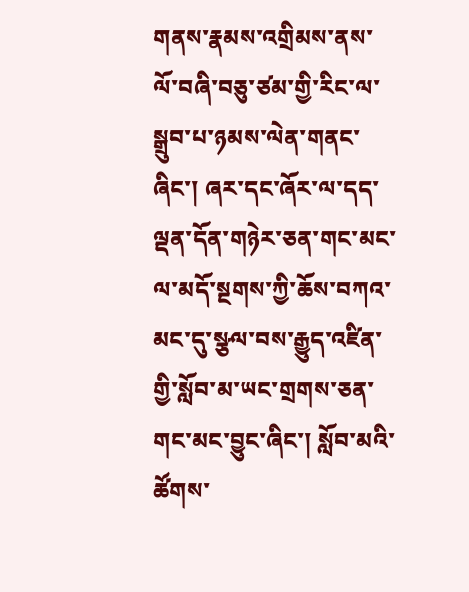གནས་རྣམས་འགྲིམས་ནས་ལོ་བཞི་བཅུ་ཙམ་གྱི་རིང་ལ་སྒྲུབ་པ་ཉམས་ལེན་གནང་ཞིང་། ཞར་དང་ཞོར་ལ་དད་ལྡན་དོན་གཉེར་ཅན་གང་མང་ལ་མདོ་སྔགས་ཀྱི་ཆོས་བཀའ་མང་དུ་སྩལ་བས་རྒྱུད་འཛིན་གྱི་སློབ་མ་ཡང་གྲགས་ཅན་གང་མང་བྱུང་ཞིང་། སློབ་མའི་ཚོགས་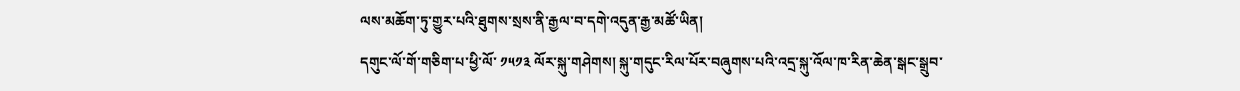ལས་མཆོག་ཏུ་གྱུར་པའི་ཐུགས་སྲས་ནི་རྒྱལ་བ་དགེ་འདུན་རྒྱ་མཚོ་ཡིན།
དགུང་ལོ་གོ་གཅིག་པ་ཕྱི་ལོ་ ༡༥༡༣ ལོར་སྐུ་གཤེགས། སྐུ་གདུང་རིལ་པོར་བཞུགས་པའི་འདྲ་སྐུ་འོལ་ཁ་རིན་ཆེན་སྒང་སྒྲུབ་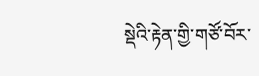སྡེའི་རྟེན་གྱི་གཙོ་བོར་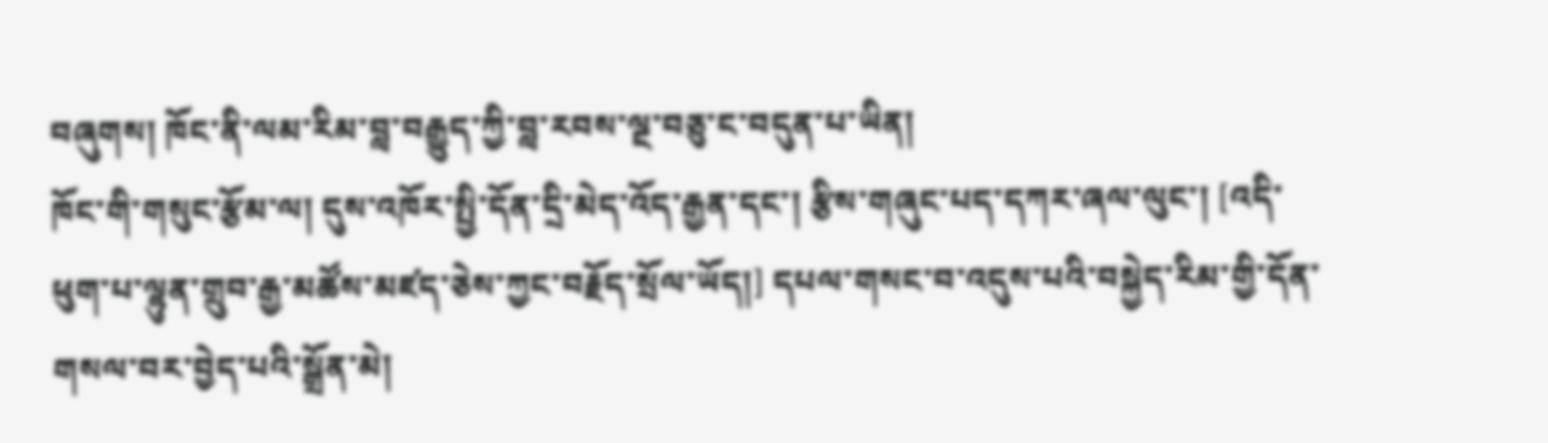བཞུགས། ཁོང་ནི་ལམ་རིམ་བླ་བརྒྱུད་ཀྱི་བླ་རབས་ལྔ་བཅུ་ང་བདུན་པ་ཡིན།
ཁོང་གི་གསུང་རྩོམ་ལ། དུས་འཁོར་སྤྱི་དོན་དྲི་མེད་འོད་རྒྱན་དང་། རྩིས་གཞུང་པད་དཀར་ཞལ་ལུང་། [འདི་ཕུག་པ་ལྷུན་གྲུབ་རྒྱ་མཚོས་མཛད་ཅེས་ཀྱང་བརྗོད་སྲོལ་ཡོད།] དཔལ་གསང་བ་འདུས་པའི་བསྐྱེད་རིམ་གྱི་དོན་གསལ་བར་བྱེད་པའི་སྒྲོན་མེ།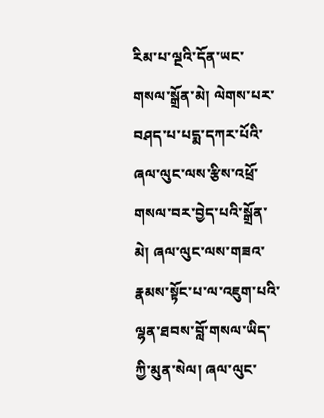རིམ་པ་ལྔའི་དོན་ཡང་གསལ་སྒྲོན་མེ། ལེགས་པར་བཤད་པ་པདྨ་དཀར་པོའི་ཞལ་ལུང་ལས་རྩིས་འཕྲོ་གསལ་བར་བྱེད་པའི་སྒྲོན་མེ། ཞལ་ལུང་ལས་གཟའ་རྣམས་སྟོང་པ་ལ་འཇུག་པའི་ལྷན་ཐབས་བློ་གསལ་ཡིད་ཀྱི་མུན་སེལ། ཞལ་ལུང་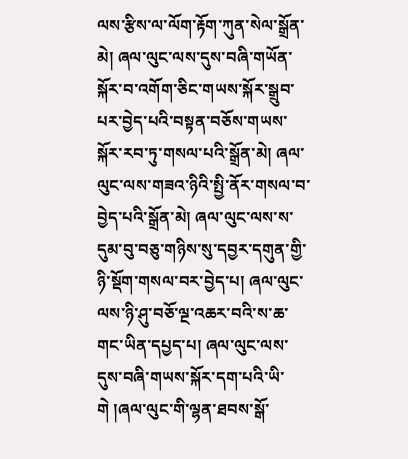ལས་རྩིས་ལ་ལོག་རྟོག་ཀུན་སེལ་སྒྲོན་མེ། ཞལ་ལུང་ལས་དུས་བཞི་གཡོན་སྐོར་བ་འགོག་ཅིང་གཡས་སྐོར་སྒྲུབ་པར་བྱེད་པའི་བསྟན་བཅོས་གཡས་སྐོར་རབ་ཏུ་གསལ་པའི་སྒྲོན་མེ། ཞལ་ལུང་ལས་གཟའ་ཉིའི་སྤྱི་ནོར་གསལ་བ་བྱེད་པའི་སྒྲོན་མེ། ཞལ་ལུང་ལས་ས་དུམ་བུ་བཅུ་གཉིས་སུ་དབྱར་དགུན་གྱི་ཉི་སྡོག་གསལ་བར་བྱེད་པ། ཞལ་ལུང་ལས་ཉི་ཤུ་བཅོ་ལྔ་འཆར་བའི་ས་ཆ་གང་ཡིན་དཔྱད་པ། ཞལ་ལུང་ལས་དུས་བཞི་གཡས་སྐོར་དག་པའི་ཡི་གེ །ཞལ་ལུང་གི་ལྷན་ཐབས་སྒོ་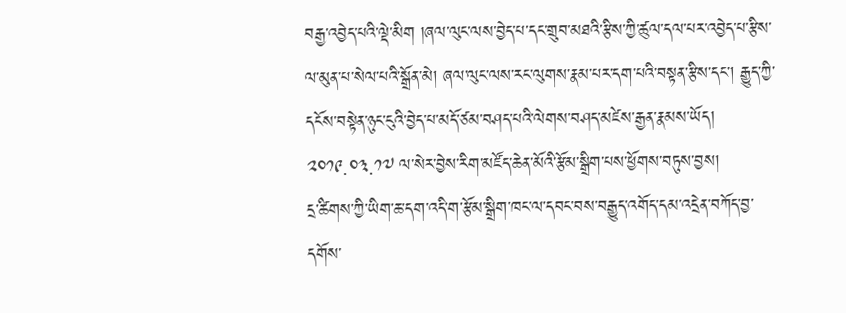བརྒྱ་འབྱེད་པའི་ལྡེ་མིག །ཞལ་ལུང་ལས་བྱེད་པ་དང་གྲུབ་མཐའི་རྩིས་ཀྱི་ཚུལ་དལ་པར་འབྱེད་པ་རྩིས་ལ་མུན་པ་སེལ་པའི་སྒྲོན་མེ། ཞལ་ལུང་ལས་རང་ལུགས་རྣམ་པར་དག་པའི་བསྟན་རྩིས་དང་། རྒྱུད་ཀྱི་དངོས་བསྟེན་ཉུང་ངུའི་བྱེད་པ་མདོ་ཙམ་བཤད་པའི་ལེགས་བཤད་མཛེས་རྒྱན་རྣམས་ཡོད།
༢༠༡༩.༠༣.༡༧ ལ་སེར་བྱེས་རིག་མཛོད་ཆེན་མོའི་རྩོམ་སྒྲིག་པས་ཕྱོགས་བཏུས་བྱས།
དྲ་ཚིགས་ཀྱི་ཡིག་ཆ་དག་འདི་ག་རྩོམ་སྒྲིག་ཁང་ལ་དབང་བས་བརྒྱུད་འགོད་དམ་འདྲེན་བཀོད་བྱ་དགོས་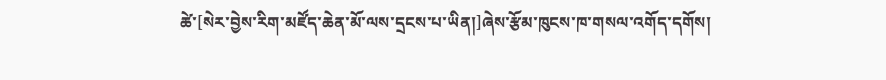ཚེ་[སེར་བྱེས་རིག་མཛོད་ཆེན་མོ་ལས་དྲངས་པ་ཡིན།]ཞེས་རྩོམ་ཁུངས་ཁ་གསལ་འགོད་དགོས།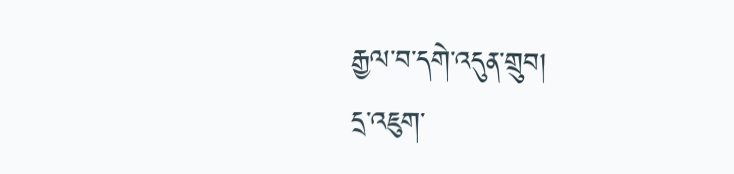རྒྱལ་བ་དགེ་འདུན་གྲུབ།
དྲ་འཇུག་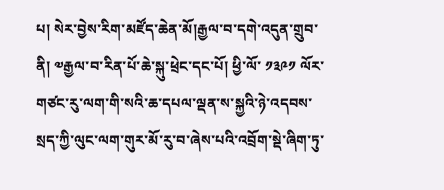པ། སེར་བྱེས་རིག་མཛོད་ཆེན་མོ།རྒྱལ་བ་དགེ་འདུན་གྲུབ་ནི། ༧རྒྱལ་བ་རིན་པོ་ཆེ་སྐུ་ཕྲེང་དང་པོ། ཕྱི་ལོ་ ༡༣༩༡ ལོར་གཙང་རུ་ལག་གི་སའི་ཆ་དཔལ་ལྡན་ས་སྐྱའི་ཉེ་འདབས་སྲད་ཀྱི་ལུང་ལག་གུར་མོ་རུ་བ་ཞེས་པའི་འབྲོག་སྡེ་ཞིག་ཏུ་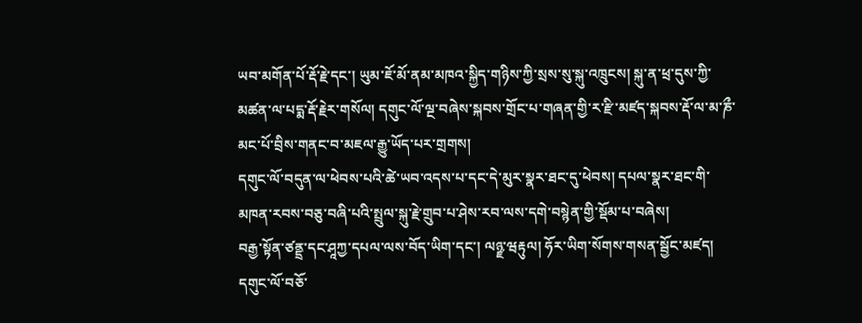ཡབ་མགོན་པོ་རྡོ་རྗེ་དང་། ཡུམ་ཇོ་མོ་ནམ་མཁའ་སྐྱིད་གཉིས་ཀྱི་སྲས་སུ་སྐུ་འཁྲུངས། སྐུ་ན་ཕྲ་དུས་ཀྱི་མཚན་ལ་པདྨ་རྡོ་རྗེར་གསོལ། དགུང་ལོ་ལྔ་བཞེས་སྐབས་གྲོང་པ་གཞན་གྱི་ར་རྫི་མཛད་སྐབས་རྡོ་ལ་མ་ཎྀ་མང་པོ་བྲིས་གནང་བ་མཇལ་རྒྱུ་ཡོད་པར་གྲགས།
དགུང་ལོ་བདུན་ལ་ཕེབས་པའི་ཚེ་ཡབ་འདས་པ་དང་དེ་མུར་སྣར་ཐང་དུ་ཕེབས། དཔལ་སྣར་ཐང་གི་མཁན་རབས་བཅུ་བཞི་པའི་སྤྲུལ་སྐུ་རྗེ་གྲུབ་པ་ཤེས་རབ་ལས་དགེ་བསྙེན་གྱི་སྡོམ་པ་བཞེས།
བརྒྱ་སྟོན་ཙནྡྲ་དང་ཤཱཀྱ་དཔལ་ལས་བོད་ཡིག་དང་། ལཉྫ་ཝརྟུལ། ཧོར་ཡིག་སོགས་གསན་སྦྱོང་མཛད། དགུང་ལོ་བཅོ་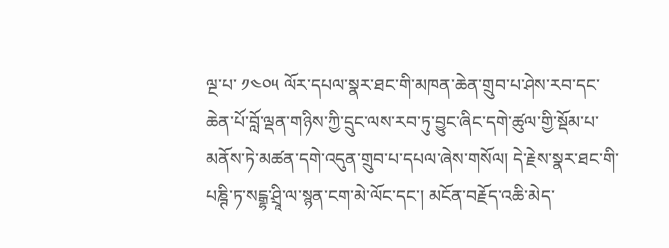ལྔ་པ་ ༡༤༠༥ ལོར་དཔལ་སྣར་ཐང་གི་མཁན་ཆེན་གྲུབ་པ་ཤེས་རབ་དང་ཆེན་པོ་བློ་ལྡན་གཉིས་ཀྱི་དྲུང་ལས་རབ་ཏུ་བྱུང་ཞིང་དགེ་ཚུལ་གྱི་སྡོམ་པ་མནོས་ཏེ་མཚན་དགེ་འདུན་གྲུབ་པ་དཔལ་ཞེས་གསོལ། དེ་རྗེས་སྣར་ཐང་གི་པཎྚི་ཏ་སངྒྷ་ཤྲཱི་ལ་སྙན་ངག་མེ་ལོང་དང་། མངོན་བརྗོད་འཆི་མེད་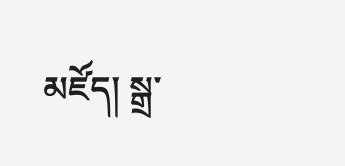མཛོད། སྒྲ་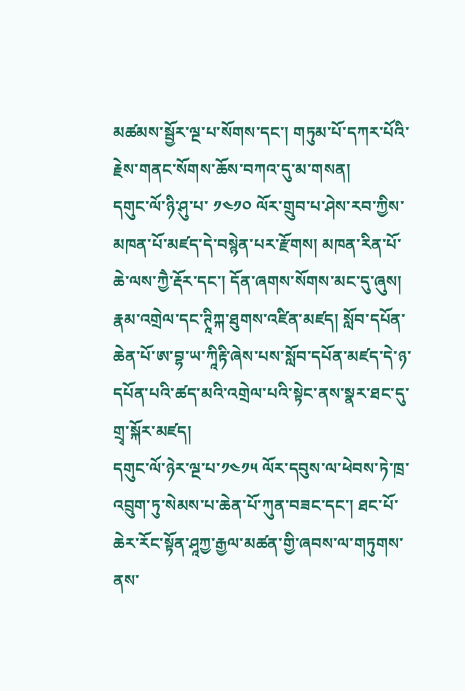མཚམས་སྦྱོར་ལྔ་པ་སོགས་དང་། གཏུམ་པོ་དཀར་པོའི་རྗེས་གནང་སོགས་ཆོས་བཀའ་དུ་མ་གསན།
དགུང་ལོ་ཉི་ཤུ་པ་ ༡༤༡༠ ལོར་གྲུབ་པ་ཤེས་རབ་ཀྱིས་མཁན་པོ་མཛད་དེ་བསྙེན་པར་རྫོགས། མཁན་རིན་པོ་ཆེ་ལས་ཀྱཻ་རྡོར་དང་། དོན་ཞགས་སོགས་མང་དུ་ཞུས། རྣམ་འགྲེལ་དང་ཊཱིཀྐ་ཐུགས་འཛིན་མཛད། སློབ་དཔོན་ཆེན་པོ་ཨ་བྷ་ཡ་ཀཱིརྟི་ཞེས་པས་སློབ་དཔོན་མཛད་དེ་ཉ་དཔོན་པའི་ཚད་མའི་འགྲེལ་པའི་སྟེང་ནས་སྣར་ཐང་དུ་གྲྭ་སྐོར་མཛད།
དགུང་ལོ་ཉེར་ལྔ་པ་༡༤༡༥ ལོར་དབུས་ལ་ཕེབས་ཏེ་ཁྲ་འབྲུག་ཏུ་སེམས་པ་ཆེན་པོ་ཀུན་བཟང་དང་། ཐང་པོ་ཆེར་རོང་སྟོན་ཤཱཀྱ་རྒྱལ་མཚན་གྱི་ཞབས་ལ་གཏུགས་ནས་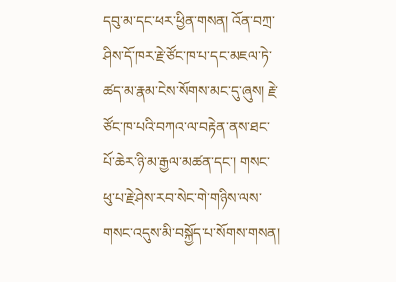དབུ་མ་དང་ཕར་ཕྱིན་གསན། འོན་བཀྲ་ཤིས་དོ་ཁར་རྗེ་ཙོང་ཁ་པ་དང་མཇལ་ཏེ་ཚད་མ་རྣམ་ངེས་སོགས་མང་དུ་ཞུས། རྗེ་ཙོང་ཁ་པའི་བཀའ་ལ་བརྟེན་ནས་ཐང་པོ་ཆེར་ཉི་མ་རྒྱལ་མཚན་དང་། གསང་ཕུ་པ་རྗེ་ཤེས་རབ་སེང་གེ་གཉིས་ལས་གསང་འདུས་མི་བསྐྱོད་པ་སོགས་གསན།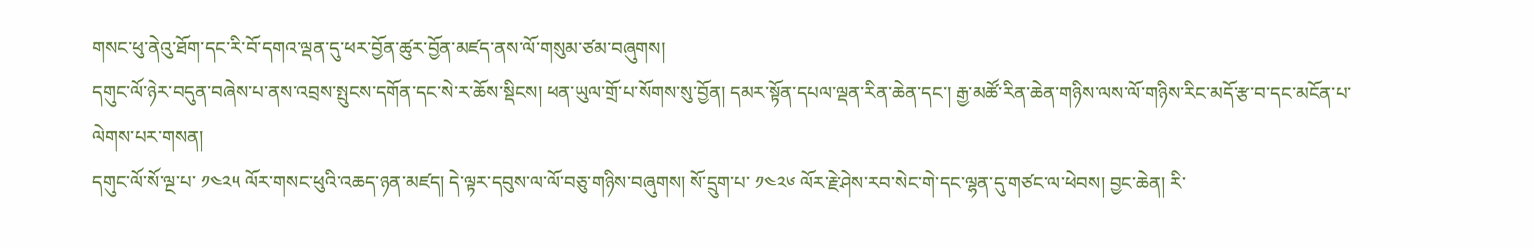གསང་ཕུ་ནེའུ་ཐོག་དང་རི་བོ་དགའ་ལྡན་དུ་ཕར་བྱོན་ཚུར་བྱོན་མཛད་ནས་ལོ་གསུམ་ཙམ་བཞུགས།
དགུང་ལོ་ཉེར་བདུན་བཞེས་པ་ནས་འབྲས་སྤུངས་དགོན་དང་སེ་ར་ཆོས་སྡིངས། ཕན་ཡུལ་གྲོ་པ་སོགས་སུ་བྱོན། དམར་སྟོན་དཔལ་ལྡན་རིན་ཆེན་དང་། རྒྱ་མཚོ་རིན་ཆེན་གཉིས་ལས་ལོ་གཉིས་རིང་མདོ་རྩ་བ་དང་མངོན་པ་ལེགས་པར་གསན།
དགུང་ལོ་སོ་ལྔ་པ་ ༡༤༢༥ ལོར་གསང་ཕུའི་འཆད་ཉན་མཛད། དེ་ལྟར་དབུས་ལ་ལོ་བཅུ་གཉིས་བཞུགས། སོ་དྲུག་པ་ ༡༤༢༦ ལོར་རྗེ་ཤེས་རབ་སེང་གེ་དང་ལྷན་དུ་གཙང་ལ་ཕེབས། བྱང་ཆེན། རི་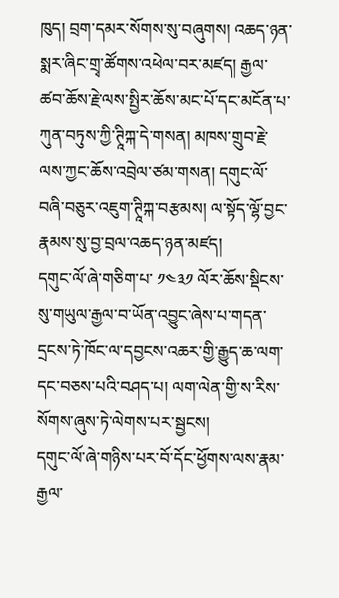ཁུད། བྲག་དམར་སོགས་སུ་བཞུགས། འཆད་ཉན་སྨར་ཞིང་གྲྭ་ཚོགས་འཕེལ་བར་མཛད། རྒྱལ་ཚབ་ཆོས་རྗེ་ལས་སྤྱིར་ཆོས་མང་པོ་དང་མངོན་པ་ཀུན་བཏུས་ཀྱི་ཊཱིཀྐ་དེ་གསན། མཁས་གྲུབ་རྗེ་ལས་ཀྱང་ཆོས་འབྲེལ་ཙམ་གསན། དགུང་ལོ་བཞི་བཅུར་འཇུག་ཊཱིཀྐ་བརྩམས། ལ་སྟོད་ལྷོ་བྱང་རྣམས་སུ་བྱ་བྲལ་འཆད་ཉན་མཛད།
དགུང་ལོ་ཞེ་གཅིག་པ་ ༡༤༣༡ ལོར་ཆོས་སྡིངས་སུ་གཡུལ་རྒྱལ་བ་ཡོན་འབྱུང་ཞེས་པ་གདན་དྲངས་ཏེ་ཁོང་ལ་དབྱངས་འཆར་གྱི་རྒྱུད་ཆ་ལག་དང་བཅས་པའི་བཤད་པ། ལག་ལེན་གྱི་ས་རིས་སོགས་ཞུས་ཏེ་ལེགས་པར་སྦྱངས།
དགུང་ལོ་ཞེ་གཉིས་པར་བོ་དོང་ཕྱོགས་ལས་རྣམ་རྒྱལ་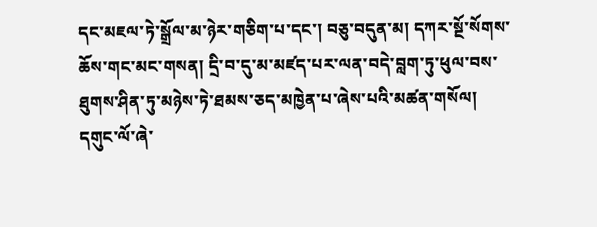དང་མཇལ་ཏེ་སྒྲོལ་མ་ཉེར་གཅིག་པ་དང་། བཅུ་བདུན་མ། དཀར་སྔོ་སོགས་ཆོས་གང་མང་གསན། དྲི་བ་དུ་མ་མཛད་པར་ལན་བདེ་བླག་ཏུ་ཕུལ་བས་ཐུགས་ཤིན་ཏུ་མཉེས་ཏེ་ཐམས་ཅད་མཁྱེན་པ་ཞེས་པའི་མཚན་གསོལ།
དགུང་ལོ་ཞེ་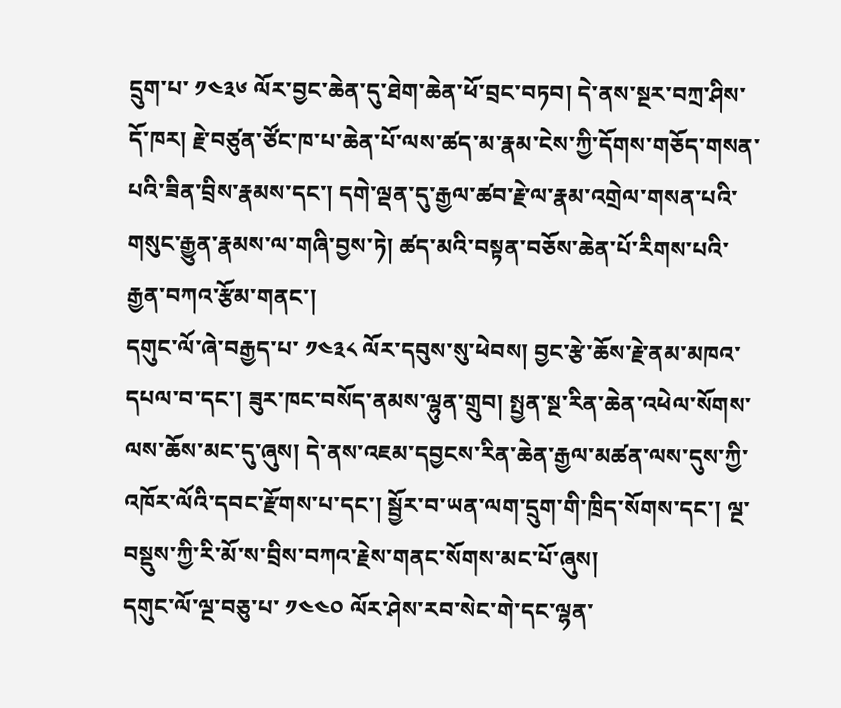དྲུག་པ་ ༡༤༣༦ ལོར་བྱང་ཆེན་དུ་ཐེག་ཆེན་ཕོ་བྲང་བཏབ། དེ་ནས་སྔར་བཀྲ་ཤིས་དོ་ཁར། རྗེ་བཙུན་ཙོང་ཁ་པ་ཆེན་པོ་ལས་ཚད་མ་རྣམ་ངེས་ཀྱི་དོགས་གཅོད་གསན་པའི་ཟིན་བྲིས་རྣམས་དང་། དགེ་ལྡན་དུ་རྒྱལ་ཚབ་རྗེ་ལ་རྣམ་འགྲེལ་གསན་པའི་གསུང་རྒྱུན་རྣམས་ལ་གཞི་བྱས་ཏེ། ཚད་མའི་བསྟན་བཅོས་ཆེན་པོ་རིགས་པའི་རྒྱན་བཀའ་རྩོམ་གནང་།
དགུང་ལོ་ཞེ་བརྒྱད་པ་ ༡༤༣༨ ལོར་དབུས་སུ་ཕེབས། བྱང་རྩེ་ཆོས་རྗེ་ནམ་མཁའ་དཔལ་བ་དང་། ཟུར་ཁང་བསོད་ནམས་ལྷུན་གྲུབ། སྤྱན་སྔ་རིན་ཆེན་འཕེལ་སོགས་ལས་ཆོས་མང་དུ་ཞུས། དེ་ནས་འཇམ་དབྱངས་རིན་ཆེན་རྒྱལ་མཚན་ལས་དུས་ཀྱི་འཁོར་ལོའི་དབང་རྫོགས་པ་དང་། སྦྱོར་བ་ཡན་ལག་དྲུག་གི་ཁྲིད་སོགས་དང་། ལྔ་བསྡུས་ཀྱི་རི་མོ་ས་བྲིས་བཀའ་རྗེས་གནང་སོགས་མང་པོ་ཞུས།
དགུང་ལོ་ལྔ་བཅུ་པ་ ༡༤༤༠ ལོར་ཤེས་རབ་སེང་གེ་དང་ལྷན་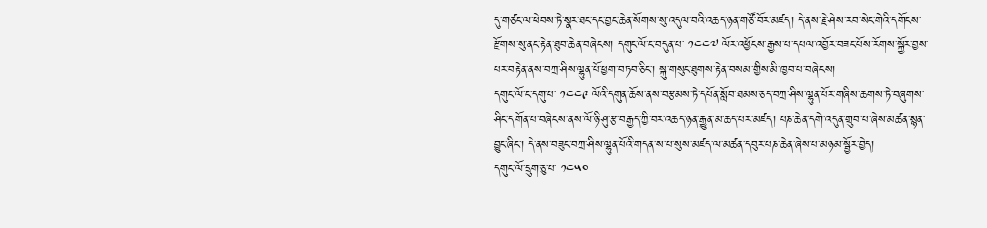དུ་གཙང་ལ་ཕེབས་ཏེ་སྣར་ཐང་དང་བྱང་ཆེན་སོགས་སུ་འདུལ་བའི་འཆད་ཉན་གཙོ་བོར་མཛད། དེ་ནས་རྗེ་ཤེས་རབ་སེང་གེའི་དགོངས་རྫོགས་སུ་ནང་རྟེན་ཐུབ་ཆེན་བཞེངས། དགུང་ལོ་ང་བདུན་པ་ ༡༤༤༧ ལོར་འཕྱོངས་རྒྱས་པ་དཔལ་འབྱོར་བཟང་པོས་རོགས་སྐྱོར་བྱས་པར་བརྟེན་ནས་བཀྲ་ཤིས་ལྷུན་པོ་ཕྱག་བཏབ་ཅིང་། སྐུ་གསུང་ཐུགས་རྟེན་བསམ་གྱིས་མི་ཁྱབ་པ་བཞེངས།
དགུང་ལོ་ང་དགུ་པ་ ༡༤༤༩ ལོའི་དགུན་ཆོས་ནས་བརྩམས་ཏེ་དཔོན་སློབ་ཐམས་ཅད་བཀྲ་ཤིས་ལྷུན་པོར་གཞིས་ཆགས་ཏེ་བཞུགས་ཤིང་དགོན་པ་བཞེངས་ནས་ལོ་ཉི་ཤུ་རྩ་བརྒྱད་ཀྱི་བར་འཆད་ཉན་རྒྱུན་མ་ཆད་པར་མཛད། པཎ་ཆེན་དགེ་འདུན་གྲུབ་པ་ཞེས་མཚན་སྙན་བྱུང་ཞིང་། དེ་ནས་བཟུང་བཀྲ་ཤིས་ལྷུན་པོའི་གདན་ས་པ་སུས་མཛད་ལ་མཚན་དབུར་པཎ་ཆེན་ཞེས་པ་མཉམ་སྦྱོར་བྱེད།
དགུང་ལོ་དྲུག་ཅུ་པ་ ༡༤༥༠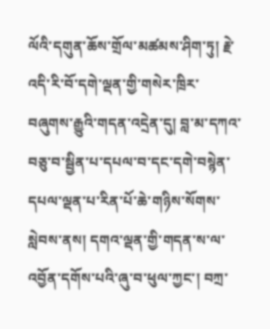ལོའི་དགུན་ཆོས་གྲོལ་མཚམས་ཤིག་ཏུ། རྗེ་འདི་རི་བོ་དགེ་ལྡན་གྱི་གསེར་ཁྲིར་བཞུགས་རྒྱུའི་གདན་འདྲེན་དུ། བླ་མ་དཀའ་བཅུ་བ་སྦྱིན་པ་དཔལ་བ་དང་དགེ་བསྙེན་དཔལ་ལྡན་པ་རིན་པོ་ཆེ་གཉིས་སོགས་སླེབས་ནས། དགའ་ལྡན་གྱི་གདན་ས་ལ་འབྱོན་དགོས་པའི་ཞུ་བ་ཕུལ་ཀྱང་། བཀྲ་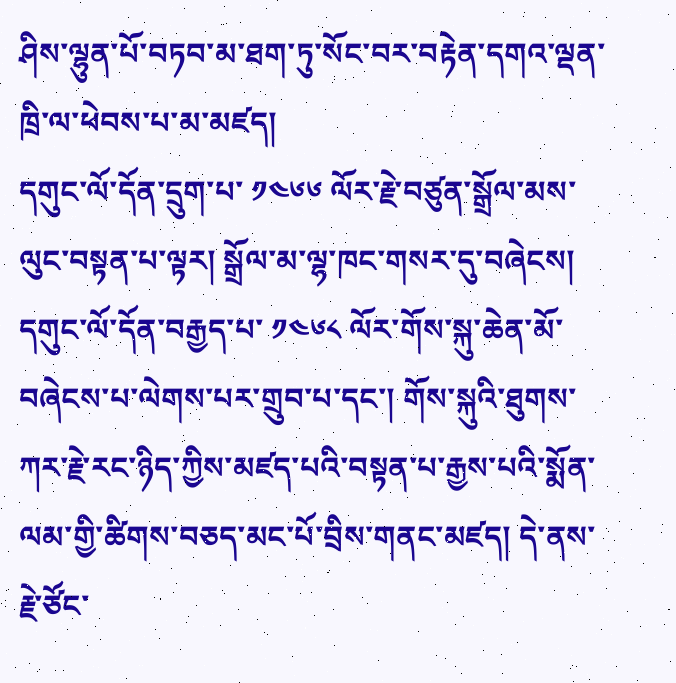ཤིས་ལྷུན་པོ་བཏབ་མ་ཐག་ཏུ་སོང་བར་བརྟེན་དགའ་ལྡན་ཁྲི་ལ་ཕེབས་པ་མ་མཛད།
དགུང་ལོ་དོན་དྲུག་པ་ ༡༤༦༦ ལོར་རྗེ་བཙུན་སྒྲོལ་མས་ལུང་བསྟན་པ་ལྟར། སྒྲོལ་མ་ལྷ་ཁང་གསར་དུ་བཞེངས། དགུང་ལོ་དོན་བརྒྱད་པ་ ༡༤༦༨ ལོར་གོས་སྐུ་ཆེན་མོ་བཞེངས་པ་ལེགས་པར་གྲུབ་པ་དང་། གོས་སྐུའི་ཐུགས་ཀར་རྗེ་རང་ཉིད་ཀྱིས་མཛད་པའི་བསྟན་པ་རྒྱས་པའི་སྨོན་ལམ་གྱི་ཚིགས་བཅད་མང་པོ་བྲིས་གནང་མཛད། དེ་ནས་རྗེ་ཙོང་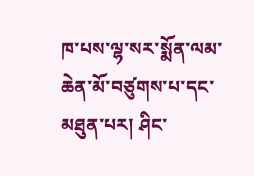ཁ་པས་ལྷ་སར་སྨོན་ལམ་ཆེན་མོ་བཙུགས་པ་དང་མཐུན་པར། ཤིང་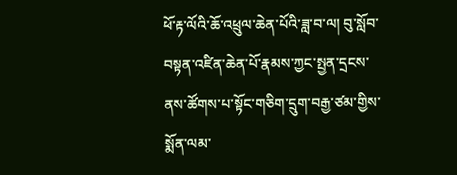ཕོ་རྟ་ལོའི་ཆོ་འཕྲུལ་ཆེན་པོའི་ཟླ་བ་ལ། བུ་སློབ་བསྟན་འཛིན་ཆེན་པོ་རྣམས་ཀྱང་སྤྱན་དྲངས་ནས་ཚོགས་པ་སྟོང་གཅིག་དྲུག་བརྒྱ་ཙམ་གྱིས་སྨོན་ལམ་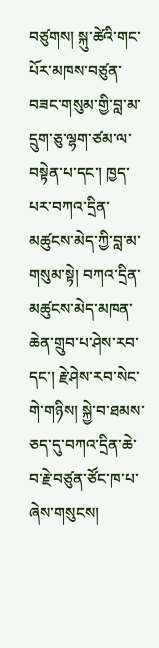བཙུགས། སྐུ་ཚེའི་གང་པོར་མཁས་བཙུན་བཟང་གསུམ་གྱི་བླ་མ་དྲུག་ཅུ་ལྷག་ཙམ་ལ་བསྟེན་པ་དང་། ཁྱད་པར་བཀའ་དྲིན་མཚུངས་མེད་ཀྱི་བླ་མ་གསུམ་སྟེ། བཀའ་དྲིན་མཚུངས་མེད་མཁན་ཆེན་གྲུབ་པ་ཤེས་རབ་དང་། རྗེ་ཤེས་རབ་སེང་གེ་གཉིས། སྐྱེ་བ་ཐམས་ཅད་དུ་བཀའ་དྲིན་ཆེ་བ་རྗེ་བཙུན་ཙོང་ཁ་པ་ཞེས་གསུངས།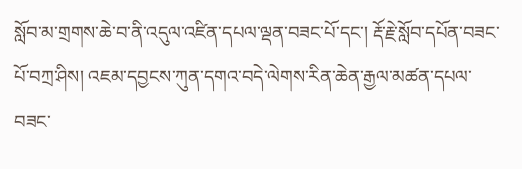སློབ་མ་གྲགས་ཆེ་བ་ནི་འདུལ་འཛིན་དཔལ་ལྡན་བཟང་པོ་དང་། རྡོ་རྗེ་སློབ་དཔོན་བཟང་པོ་བཀྲ་ཤིས། འཇམ་དབྱངས་ཀུན་དགའ་བདེ་ལེགས་རིན་ཆེན་རྒྱལ་མཚན་དཔལ་བཟང་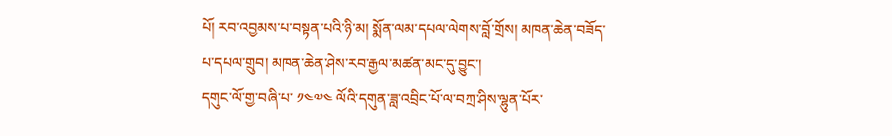པོ། རབ་འབྱམས་པ་བསྟན་པའི་ཉི་མ། སྨོན་ལམ་དཔལ་ལེགས་བློ་གྲོས། མཁན་ཆེན་བཟོད་པ་དཔལ་གྲུབ། མཁན་ཆེན་ཤེས་རབ་རྒྱལ་མཚན་མང་དུ་བྱུང་།
དགུང་ལོ་གྱ་བཞི་པ་ ༡༤༧༤ ལོའི་དགུན་ཟླ་འབྲིང་པོ་ལ་བཀྲ་ཤིས་ལྷུན་པོར་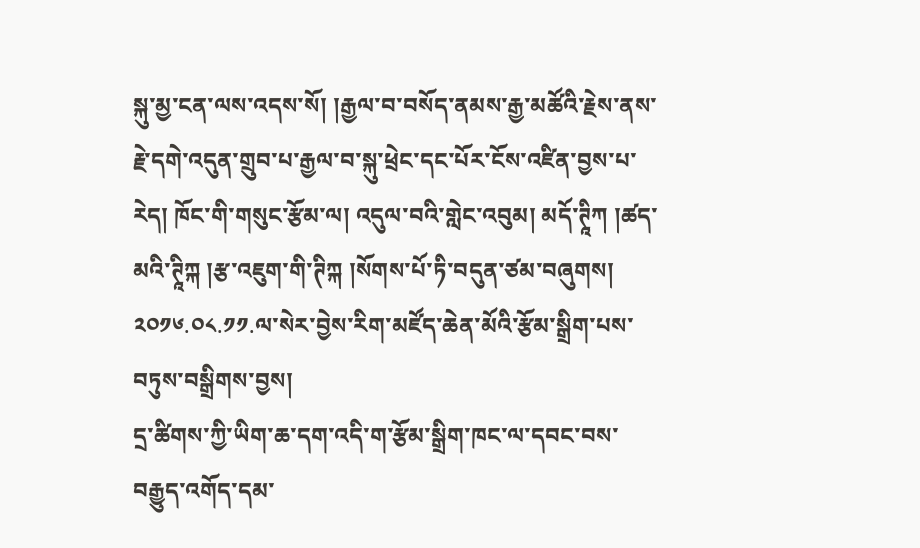སྐུ་མྱ་ངན་ལས་འདས་སོ། །རྒྱལ་བ་བསོད་ནམས་རྒྱ་མཚོའི་རྗེས་ནས་རྗེ་དགེ་འདུན་གྲུབ་པ་རྒྱལ་བ་སྐུ་ཕྲེང་དང་པོར་ངོས་འཛིན་བྱས་པ་རེད། ཁོང་གི་གསུང་རྩོམ་ལ། འདུལ་བའི་གླེང་འབུམ། མདོ་ཊཱིཀ །ཚད་མའི་ཊཱིཀྐ །རྩ་འཇུག་གི་ཊིཀྐ །སོགས་པོ་ཏི་བདུན་ཙམ་བཞུགས།
༢༠༡༦.༠༨.༡༡.ལ་སེར་བྱེས་རིག་མཛོད་ཆེན་མོའི་རྩོམ་སྒྲིག་པས་བཏུས་བསྒྲིགས་བྱས།
དྲ་ཚིགས་ཀྱི་ཡིག་ཆ་དག་འདི་ག་རྩོམ་སྒྲིག་ཁང་ལ་དབང་བས་བརྒྱུད་འགོད་དམ་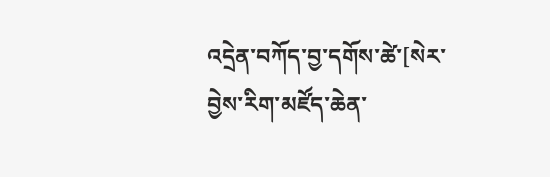འདྲེན་བཀོད་བྱ་དགོས་ཚེ་[སེར་བྱེས་རིག་མཛོད་ཆེན་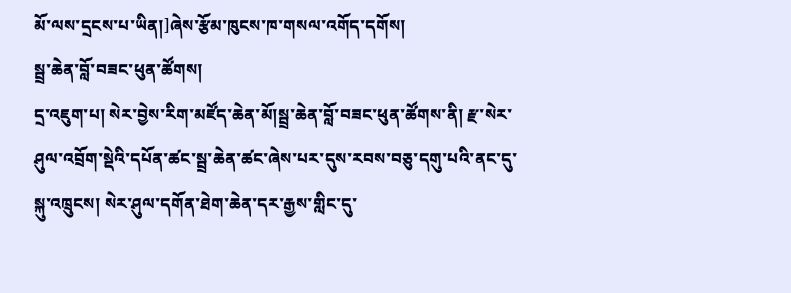མོ་ལས་དྲངས་པ་ཡིན།]ཞེས་རྩོམ་ཁུངས་ཁ་གསལ་འགོད་དགོས།
སྦྲ་ཆེན་བློ་བཟང་ཕུན་ཚོགས།
དྲ་འཇུག་པ། སེར་བྱེས་རིག་མཛོད་ཆེན་མོ།སྦྲ་ཆེན་བློ་བཟང་ཕུན་ཚོགས་ནི། རྫ་སེར་ཤུལ་འབྲོག་སྡེའི་དཔོན་ཚང་སྦྲ་ཆེན་ཚང་ཞེས་པར་དུས་རབས་བཅུ་དགུ་པའི་ནང་དུ་སྐུ་འཁྲུངས། སེར་ཤུལ་དགོན་ཐེག་ཆེན་དར་རྒྱས་གླིང་དུ་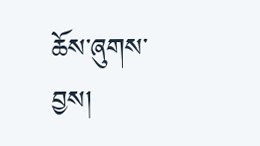ཆོས་ཞུགས་བྱས།